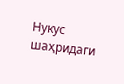Нукус шаҳридаги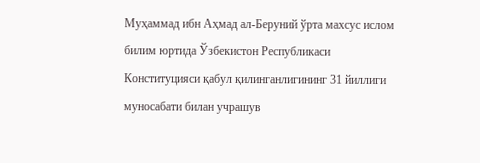Муҳаммад ибн Аҳмад ал-Беруний ўрта махсус ислом билим юртида Ўзбекистон Республикаси Конституцияси қабул қилинганлигининг 31 йиллиги муносабати билан учрашув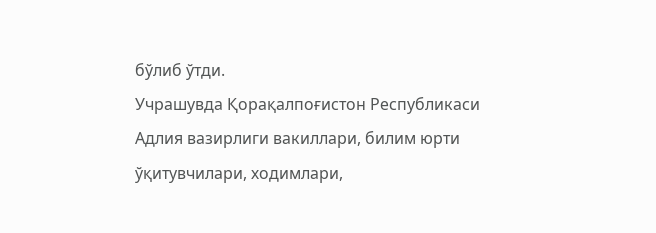бўлиб ўтди.
Учрашувда Қорақалпоғистон Республикаси Адлия вазирлиги вакиллари, билим юрти ўқитувчилари, ходимлари,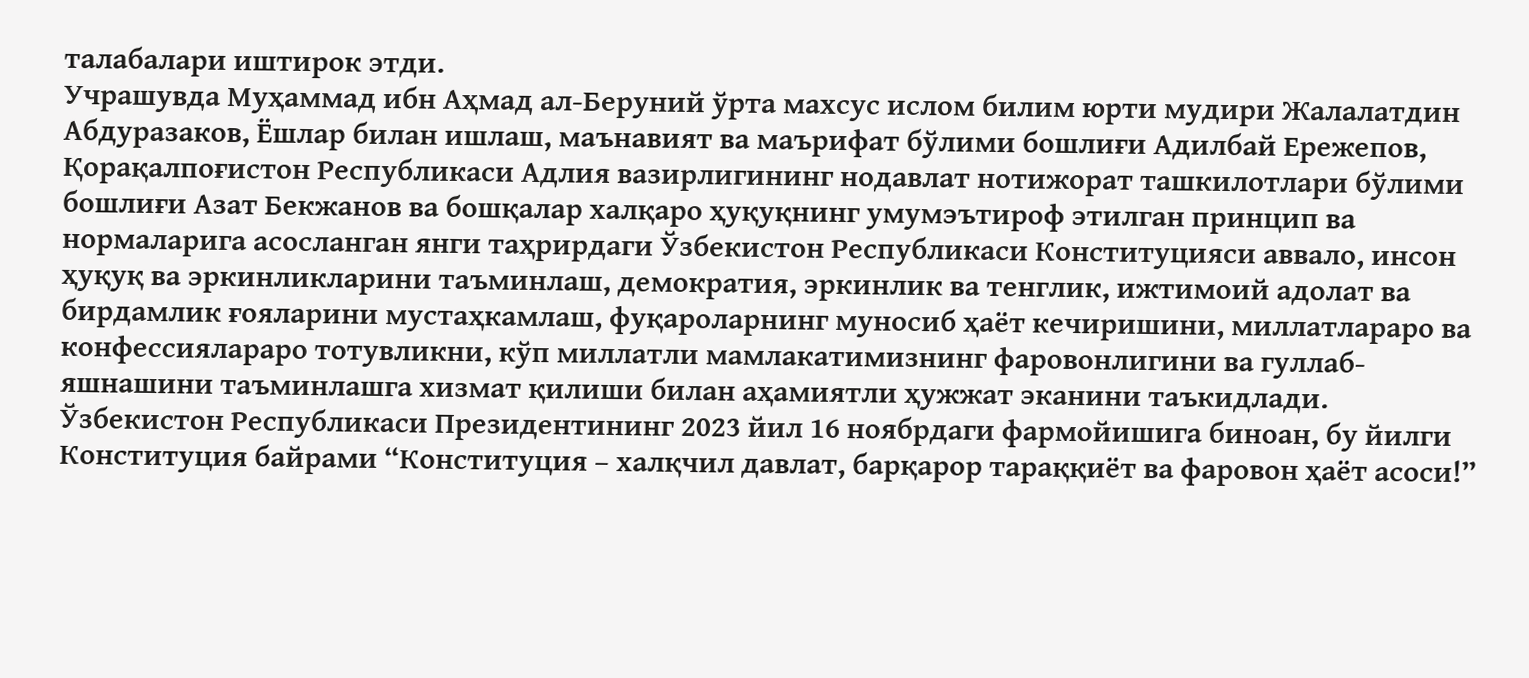талабалари иштирок этди.
Учрашувда Муҳаммад ибн Аҳмад ал-Беруний ўрта махсус ислом билим юрти мудири Жалалатдин Абдуразаков, Ёшлар билан ишлаш, маънавият ва маърифат бўлими бошлиғи Адилбай Ережепов, Қорақалпоғистон Республикаси Адлия вазирлигининг нодавлат нотижорат ташкилотлари бўлими бошлиғи Азат Бекжанов ва бошқалар халқаро ҳуқуқнинг умумэътироф этилган принцип ва нормаларига асосланган янги таҳрирдаги Ўзбекистон Республикаси Конституцияси аввало, инсон ҳуқуқ ва эркинликларини таъминлаш, демократия, эркинлик ва тенглик, ижтимоий адолат ва бирдамлик ғояларини мустаҳкамлаш, фуқароларнинг муносиб ҳаёт кечиришини, миллатлараро ва конфессиялараро тотувликни, кўп миллатли мамлакатимизнинг фаровонлигини ва гуллаб-яшнашини таъминлашга хизмат қилиши билан аҳамиятли ҳужжат эканини таъкидлади.
Ўзбекистон Республикаси Президентининг 2023 йил 16 ноябрдаги фармойишига биноан, бу йилги Конституция байрами “Конституция – халқчил давлат, барқарор тараққиёт ва фаровон ҳаёт асоси!”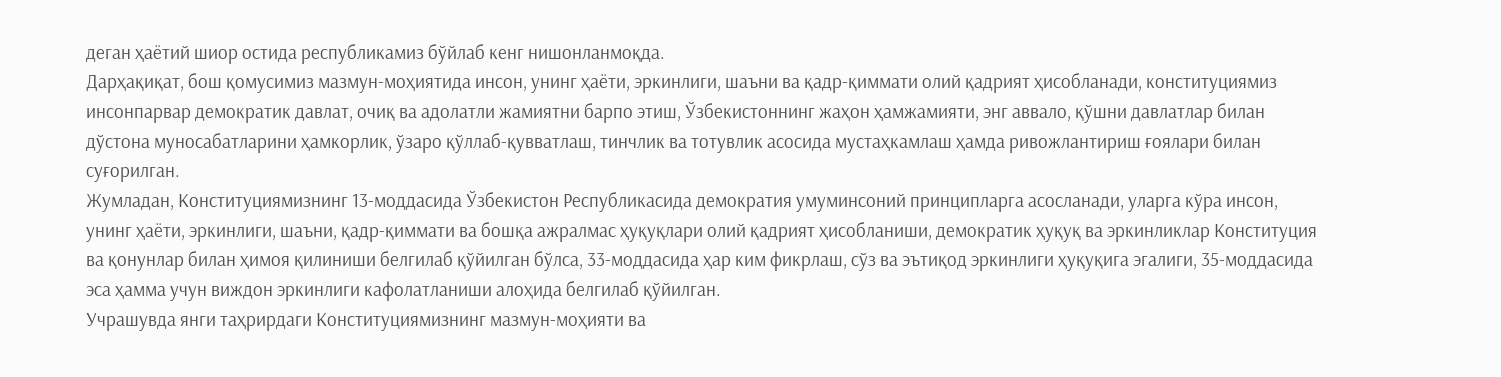деган ҳаётий шиор остида республикамиз бўйлаб кенг нишонланмоқда.
Дарҳақиқат, бош қомусимиз мазмун-моҳиятида инсон, унинг ҳаёти, эркинлиги, шаъни ва қадр-қиммати олий қадрият ҳисобланади, конституциямиз инсонпарвар демократик давлат, очиқ ва адолатли жамиятни барпо этиш, Ўзбекистоннинг жаҳон ҳамжамияти, энг аввало, қўшни давлатлар билан дўстона муносабатларини ҳамкорлик, ўзаро қўллаб-қувватлаш, тинчлик ва тотувлик асосида мустаҳкамлаш ҳамда ривожлантириш ғоялари билан суғорилган.
Жумладан, Конституциямизнинг 13-моддасида Ўзбекистон Республикасида демократия умуминсоний принципларга асосланади, уларга кўра инсон, унинг ҳаёти, эркинлиги, шаъни, қадр-қиммати ва бошқа ажралмас ҳуқуқлари олий қадрият ҳисобланиши, демократик ҳуқуқ ва эркинликлар Конституция ва қонунлар билан ҳимоя қилиниши белгилаб қўйилган бўлса, 33-моддасида ҳар ким фикрлаш, сўз ва эътиқод эркинлиги ҳуқуқига эгалиги, 35-моддасида эса ҳамма учун виждон эркинлиги кафолатланиши алоҳида белгилаб қўйилган.
Учрашувда янги таҳрирдаги Конституциямизнинг мазмун-моҳияти ва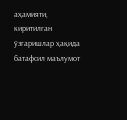аҳамияти, киритилган ўзгаришлар ҳақида батафсил маълумот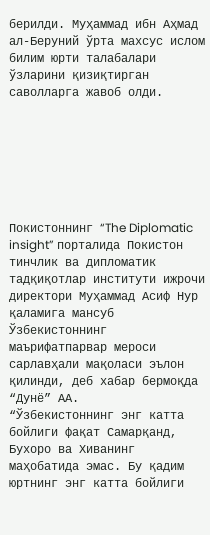берилди. Муҳаммад ибн Аҳмад ал-Беруний ўрта махсус ислом билим юрти талабалари ўзларини қизиқтирган саволларга жавоб олди.







Покистоннинг “The Diplomatic insight” порталида Покистон тинчлик ва дипломатик тадқиқотлар институти ижрочи директори Муҳаммад Асиф Нур қаламига мансуб Ўзбекистоннинг маърифатпарвар мероси сарлавҳали мақоласи эълон қилинди, деб хабар бермоқда “Дунё” АА.
“Ўзбекистоннинг энг катта бойлиги фақат Самарқанд, Бухоро ва Хиванинг маҳобатида эмас. Бу қадим юртнинг энг катта бойлиги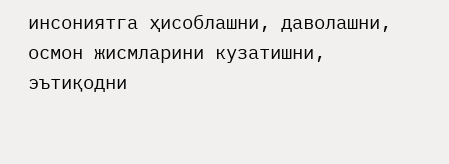инсониятга ҳисоблашни, даволашни, осмон жисмларини кузатишни, эътиқодни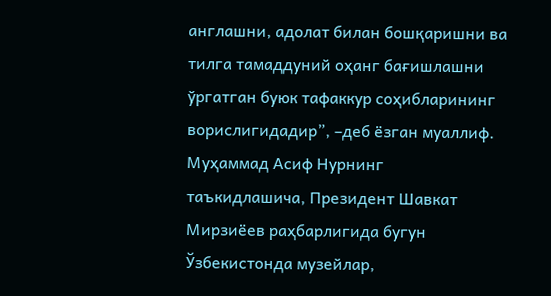англашни, адолат билан бошқаришни ва тилга тамаддуний оҳанг бағишлашни ўргатган буюк тафаккур соҳибларининг ворислигидадир”, –деб ёзган муаллиф.
Муҳаммад Асиф Нурнинг таъкидлашича, Президент Шавкат Мирзиёев раҳбарлигида бугун Ўзбекистонда музейлар,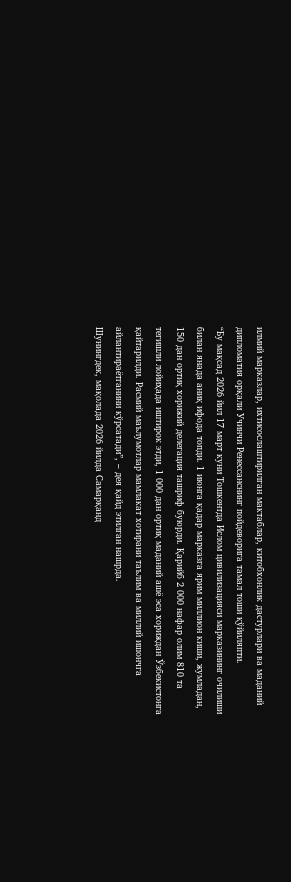илмий марказлар, ихтисослаштирилган мактаблар, китобхонлик дастурлари ва маданий дипломатия орқали Учинчи Ренессанснинг пойдеворига тамал тоши қўйиляпти.
“Бу мақсад 2026 йил 17 март куни Тошкентда Ислом цивилизацияси марказининг очилиши билан янада аниқ ифода топди. 1 июнга қадар марказга ярим миллион киши, жумладан, 150 дан ортиқ хорижий делегация ташриф буюрди. Қарийб 2 000 нафар олим 810 та тегишли лойиҳада иштирок этди, 1 000 дан ортиқ маданий ашё эса хориждан Ўзбекистонга қайтарилди. Расмий маълумотлар мамлакат хотирани таълим ва миллий ишончга айлантираётганини кўрсатади”, – дея қайд этилган нашрда.
Шунингдек, мақолада 2026 йилда Самарқанд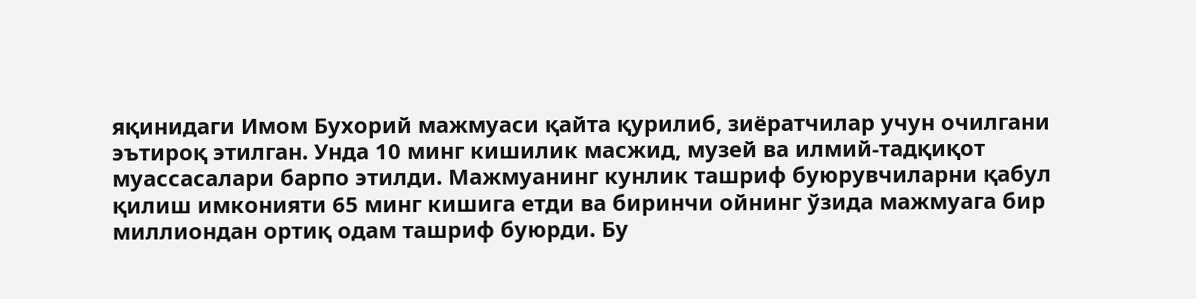яқинидаги Имом Бухорий мажмуаси қайта қурилиб, зиёратчилар учун очилгани эътироқ этилган. Унда 10 минг кишилик масжид, музей ва илмий-тадқиқот муассасалари барпо этилди. Мажмуанинг кунлик ташриф буюрувчиларни қабул қилиш имконияти 65 минг кишига етди ва биринчи ойнинг ўзида мажмуага бир миллиондан ортиқ одам ташриф буюрди. Бу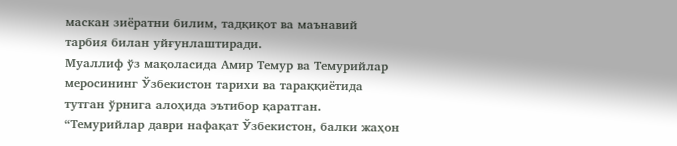маскан зиёратни билим, тадқиқот ва маънавий тарбия билан уйғунлаштиради.
Муаллиф ўз мақоласида Амир Темур ва Темурийлар меросининг Ўзбекистон тарихи ва тараққиётида тутган ўрнига алоҳида эътибор қаратган.
“Темурийлар даври нафақат Ўзбекистон, балки жаҳон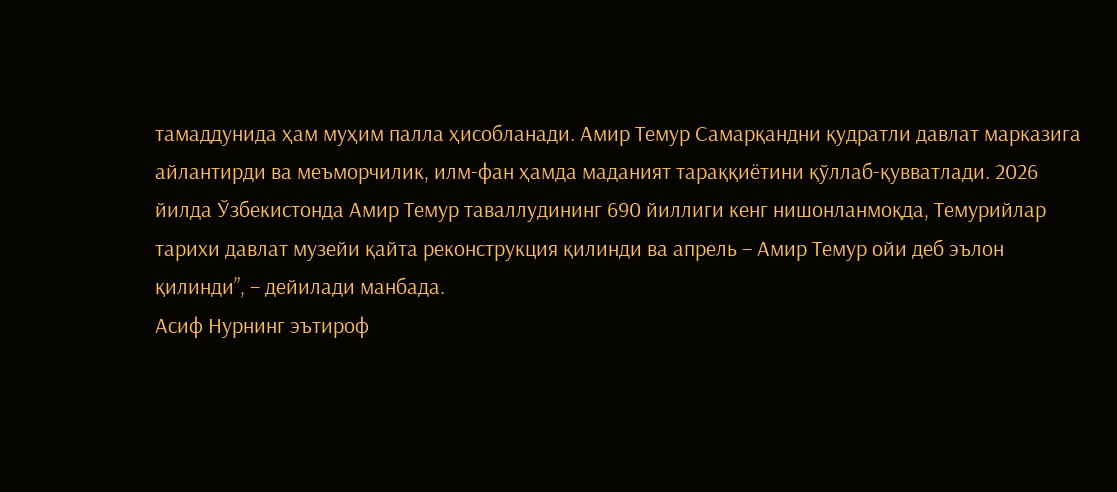тамаддунида ҳам муҳим палла ҳисобланади. Амир Темур Самарқандни қудратли давлат марказига айлантирди ва меъморчилик, илм-фан ҳамда маданият тараққиётини қўллаб-қувватлади. 2026 йилда Ўзбекистонда Амир Темур таваллудининг 690 йиллиги кенг нишонланмоқда, Темурийлар тарихи давлат музейи қайта реконструкция қилинди ва апрель – Амир Темур ойи деб эълон қилинди”, – дейилади манбада.
Асиф Нурнинг эътироф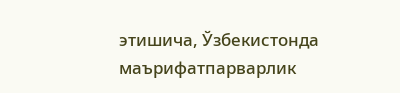этишича, Ўзбекистонда маърифатпарварлик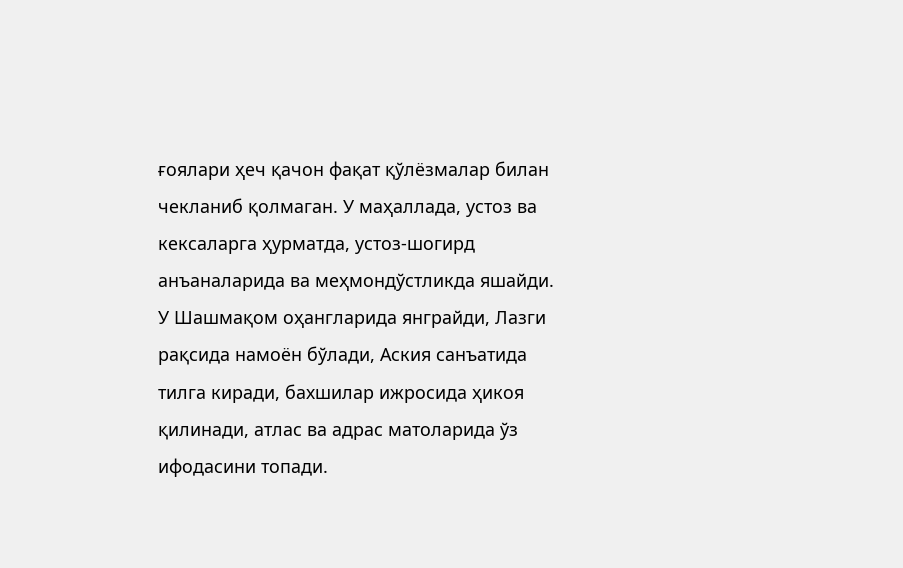ғоялари ҳеч қачон фақат қўлёзмалар билан чекланиб қолмаган. У маҳаллада, устоз ва кексаларга ҳурматда, устоз-шогирд анъаналарида ва меҳмондўстликда яшайди. У Шашмақом оҳангларида янграйди, Лазги рақсида намоён бўлади, Аския санъатида тилга киради, бахшилар ижросида ҳикоя қилинади, атлас ва адрас матоларида ўз ифодасини топади.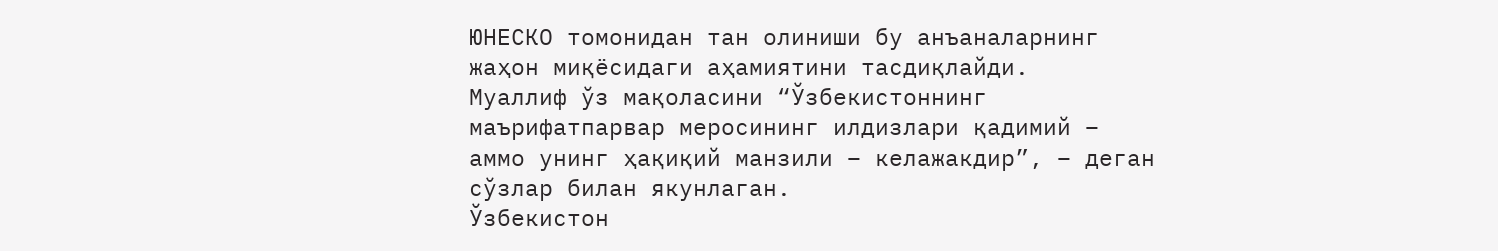ЮНЕСКО томонидан тан олиниши бу анъаналарнинг жаҳон миқёсидаги аҳамиятини тасдиқлайди.
Муаллиф ўз мақоласини “Ўзбекистоннинг маърифатпарвар меросининг илдизлари қадимий – аммо унинг ҳақиқий манзили – келажакдир”, – деган сўзлар билан якунлаган.
Ўзбекистон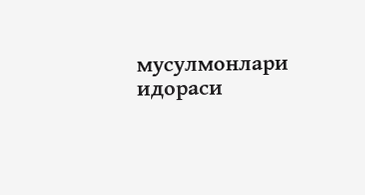мусулмонлари идораси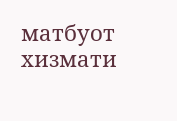матбуот хизмати